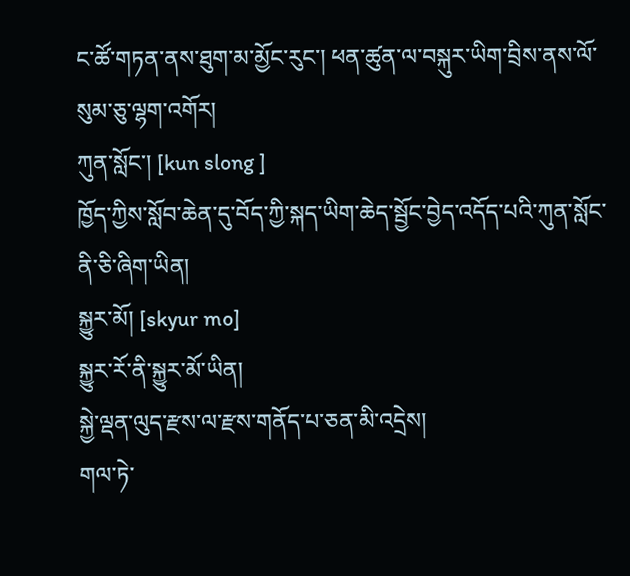ང་ཚོ་གཏན་ནས་ཐུག་མ་མྱོང་རུང་། ཕན་ཚུན་ལ་བསྐུར་ཡིག་བྲིས་ནས་ལོ་སུམ་ཅུ་ལྷག་འགོར།
ཀུན་སློང་། [kun slong ]
ཁྱོད་ཀྱིས་སློབ་ཆེན་དུ་བོད་ཀྱི་སྐད་ཡིག་ཆེད་སྦྱོང་བྱེད་འདོད་པའི་ཀུན་སློང་ནི་ཅི་ཞིག་ཡིན།
སྐྱུར་མོ། [skyur mo]
སྐྱུར་རོ་ནི་སྐྱུར་མོ་ཡིན།
སྐྱེ་ལྡན་ལུད་རྫས་ལ་རྫས་གནོད་པ་ཅན་མི་འདྲེས།
གལ་ཏེ་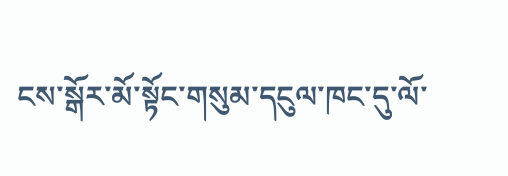ངས་སྒོར་མོ་སྟོང་གསུམ་དངུལ་ཁང་དུ་ལོ་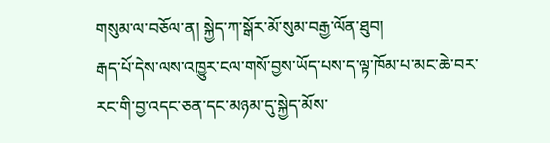གསུམ་ལ་བཅོལ་ན། སྐྱེད་ཀ་སྒོར་མོ་སུམ་བརྒྱ་ལོན་ཐུབ།
རྒད་པོ་དེས་ལས་འཁྱུར་ངལ་གསོ་བྱས་ཡོད་པས་ད་ལྟ་ཁོམ་པ་མང་ཆེ་བར་རང་གི་བྱ་འདང་ཅན་དང་མཉམ་དུ་སྐྱེད་མོས་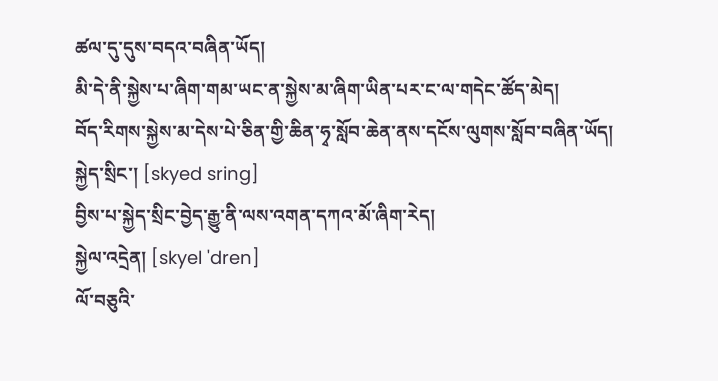ཚལ་དུ་དུས་བདའ་བཞིན་ཡོད།
མི་དེ་ནི་སྐྱེས་པ་ཞིག་གམ་ཡང་ན་སྐྱེས་མ་ཞིག་ཡིན་པར་ང་ལ་གདེང་ཚོད་མེད།
བོད་རིགས་སྐྱེས་མ་དེས་པེ་ཅིན་གྱི་ཆིན་ཧྭ་སློབ་ཆེན་ནས་དངོས་ལུགས་སློབ་བཞིན་ཡོད།
སྐྱེད་སྲིང་། [skyed sring]
བྱིས་པ་སྐྱེད་སྲིང་བྱེད་རྒྱུ་ནི་ལས་འགན་དཀའ་མོ་ཞིག་རེད།
སྐྱེལ་འདྲེན། [skyel 'dren]
ལོ་བཅུའི་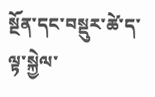སྔོན་དང་བསྡུར་ཚེ་ད་ལྟ་སྐྱེལ་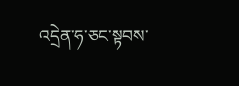འདྲེན་ཧ་ཅང་སྟབས་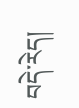བདེ་རེད།